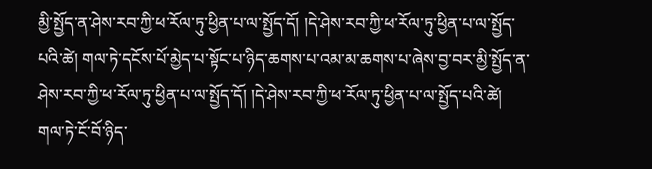མྱི་སྤྱོད་ན་ཤེས་རབ་ཀྱི་ཕ་རོལ་ཏུ་ཕྱིན་པ་ལ་སྤྱོད་དོ། །དེ་ཤེས་རབ་ཀྱི་ཕ་རོལ་ཏུ་ཕྱིན་པ་ལ་སྤྱོད་པའི་ཚེ། གལ་ཏེ་དངོས་པོ་མྱེད་པ་སྟོང་པ་ཉིད་ཆགས་པ་འམ་མ་ཆགས་པ་ཞེས་བྱ་བར་མྱི་སྤྱོད་ན་ཤེས་རབ་ཀྱི་ཕ་རོལ་ཏུ་ཕྱིན་པ་ལ་སྤྱོད་དོ། །དེ་ཤེས་རབ་ཀྱི་ཕ་རོལ་ཏུ་ཕྱིན་པ་ལ་སྤྱོད་པའི་ཚེ། གལ་ཏེ་ངོ་བོ་ཉིད་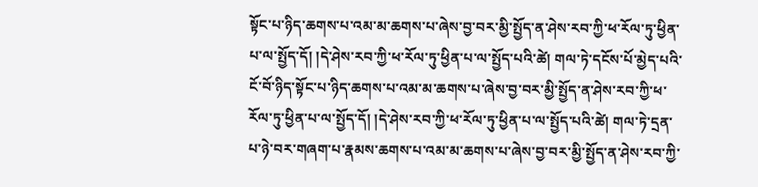སྟོང་པ་ཉིད་ཆགས་པ་འམ་མ་ཆགས་པ་ཞེས་བྱ་བར་མྱི་སྤྱོད་ན་ཤེས་རབ་ཀྱི་ཕ་རོལ་ཏུ་ཕྱིན་པ་ལ་སྤྱོད་དོ། །དེ་ཤེས་རབ་ཀྱི་ཕ་རོལ་ཏུ་ཕྱིན་པ་ལ་སྤྱོད་པའི་ཚེ། གལ་ཏེ་དངོས་པོ་མྱེད་པའི་ངོ་བོ་ཉིད་སྟོང་པ་ཉིད་ཆགས་པ་འམ་མ་ཆགས་པ་ཞེས་བྱ་བར་མྱི་སྤྱོད་ན་ཤེས་རབ་ཀྱི་ཕ་རོལ་ཏུ་ཕྱིན་པ་ལ་སྤྱོད་དོ། །དེ་ཤེས་རབ་ཀྱི་ཕ་རོལ་ཏུ་ཕྱིན་པ་ལ་སྤྱོད་པའི་ཚེ། གལ་ཏེ་དྲན་པ་ཉེ་བར་གཞག་པ་རྣམས་ཆགས་པ་འམ་མ་ཆགས་པ་ཞེས་བྱ་བར་མྱི་སྤྱོད་ན་ཤེས་རབ་ཀྱི་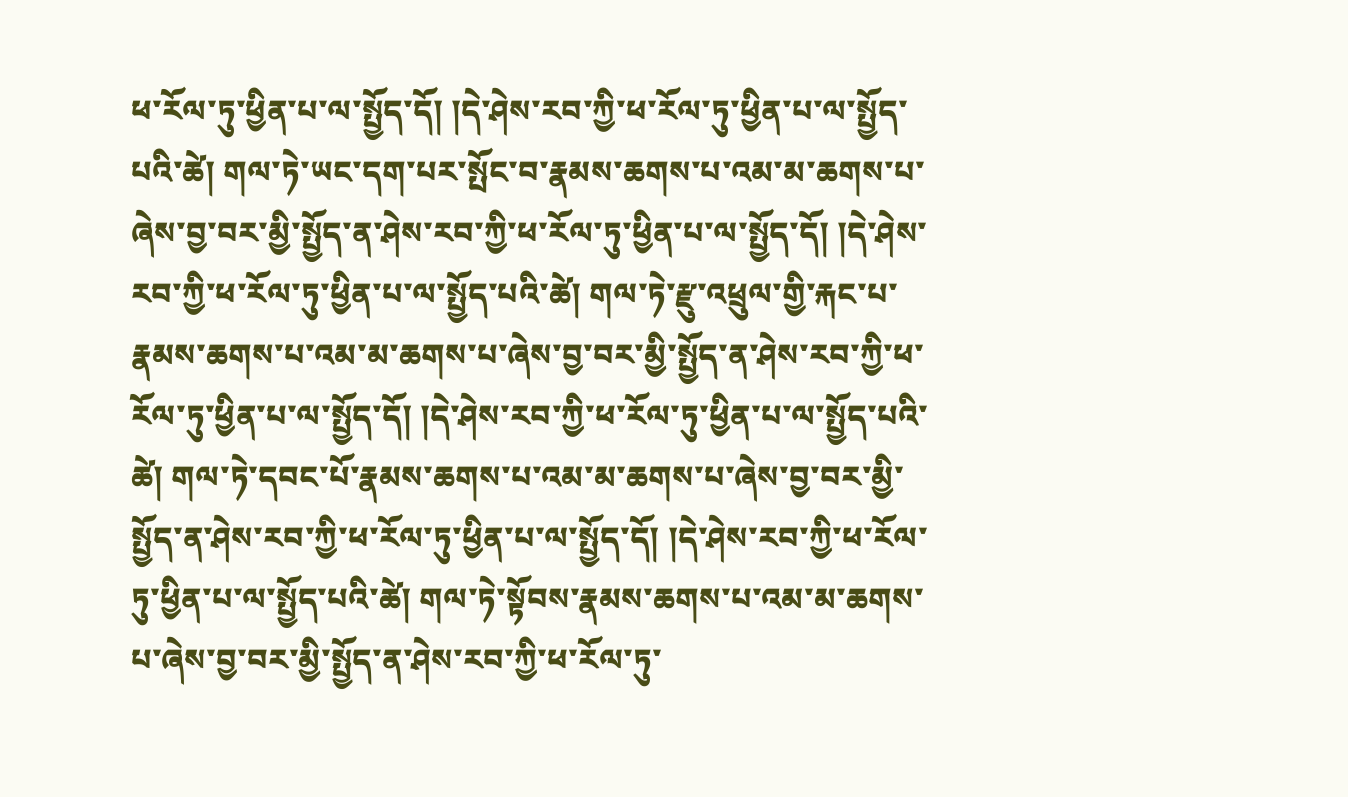ཕ་རོལ་ཏུ་ཕྱིན་པ་ལ་སྤྱོད་དོ། །དེ་ཤེས་རབ་ཀྱི་ཕ་རོལ་ཏུ་ཕྱིན་པ་ལ་སྤྱོད་པའི་ཚེ། གལ་ཏེ་ཡང་དག་པར་སྤོང་བ་རྣམས་ཆགས་པ་འམ་མ་ཆགས་པ་ཞེས་བྱ་བར་མྱི་སྤྱོད་ན་ཤེས་རབ་ཀྱི་ཕ་རོལ་ཏུ་ཕྱིན་པ་ལ་སྤྱོད་དོ། །དེ་ཤེས་རབ་ཀྱི་ཕ་རོལ་ཏུ་ཕྱིན་པ་ལ་སྤྱོད་པའི་ཚེ། གལ་ཏེ་རྫུ་འཕྲུལ་གྱི་རྐང་པ་རྣམས་ཆགས་པ་འམ་མ་ཆགས་པ་ཞེས་བྱ་བར་མྱི་སྤྱོད་ན་ཤེས་རབ་ཀྱི་ཕ་རོལ་ཏུ་ཕྱིན་པ་ལ་སྤྱོད་དོ། །དེ་ཤེས་རབ་ཀྱི་ཕ་རོལ་ཏུ་ཕྱིན་པ་ལ་སྤྱོད་པའི་ཚེ། གལ་ཏེ་དབང་པོ་རྣམས་ཆགས་པ་འམ་མ་ཆགས་པ་ཞེས་བྱ་བར་མྱི་སྤྱོད་ན་ཤེས་རབ་ཀྱི་ཕ་རོལ་ཏུ་ཕྱིན་པ་ལ་སྤྱོད་དོ། །དེ་ཤེས་རབ་ཀྱི་ཕ་རོལ་ཏུ་ཕྱིན་པ་ལ་སྤྱོད་པའི་ཚེ། གལ་ཏེ་སྟོབས་རྣམས་ཆགས་པ་འམ་མ་ཆགས་པ་ཞེས་བྱ་བར་མྱི་སྤྱོད་ན་ཤེས་རབ་ཀྱི་ཕ་རོལ་ཏུ་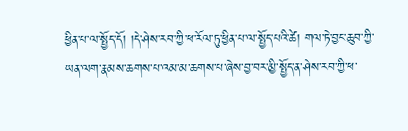ཕྱིན་པ་ལ་སྤྱོད་དོ། །དེ་ཤེས་རབ་ཀྱི་ཕ་རོལ་ཏུ་ཕྱིན་པ་ལ་སྤྱོད་པའི་ཚེ། གལ་ཏེ་བྱང་ཆུབ་ཀྱི་ཡན་ལག་རྣམས་ཆགས་པ་འམ་མ་ཆགས་པ་ཞེས་བྱ་བར་མྱི་སྤྱོད་ན་ཤེས་རབ་ཀྱི་ཕ་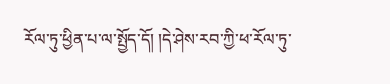རོལ་ཏུ་ཕྱིན་པ་ལ་སྤྱོད་དོ། །དེ་ཤེས་རབ་ཀྱི་ཕ་རོལ་ཏུ་